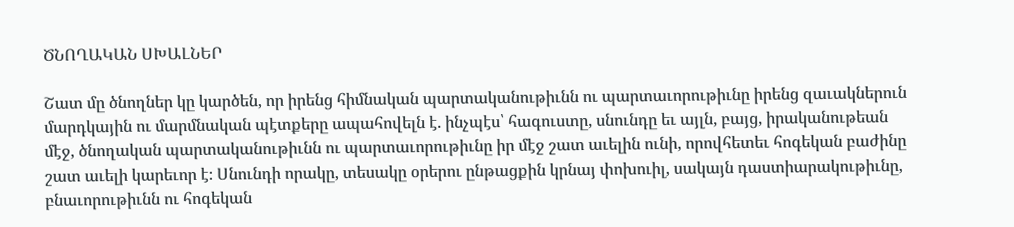ԾՆՈՂԱԿԱՆ ՍԽԱԼՆԵՐ

Շատ մը ծնողներ կը կարծեն, որ իրենց հիմնական պարտականութիւնն ու պարտաւորութիւնը իրենց զաւակներուն մարդկային ու մարմնական պէտքերը ապահովելն է. ինչպէս՝ հագուստը, սնունդը եւ այլն, բայց, իրականութեան մէջ, ծնողական պարտականութիւնն ու պարտաւորութիւնը իր մէջ շատ աւելին ունի, որովհետեւ հոգեկան բաժինը շատ աւելի կարեւոր է։ Սնունդի որակը, տեսակը օրերու ընթացքին կրնայ փոխուիլ, սակայն դաստիարակութիւնը, բնաւորութիւնն ու հոգեկան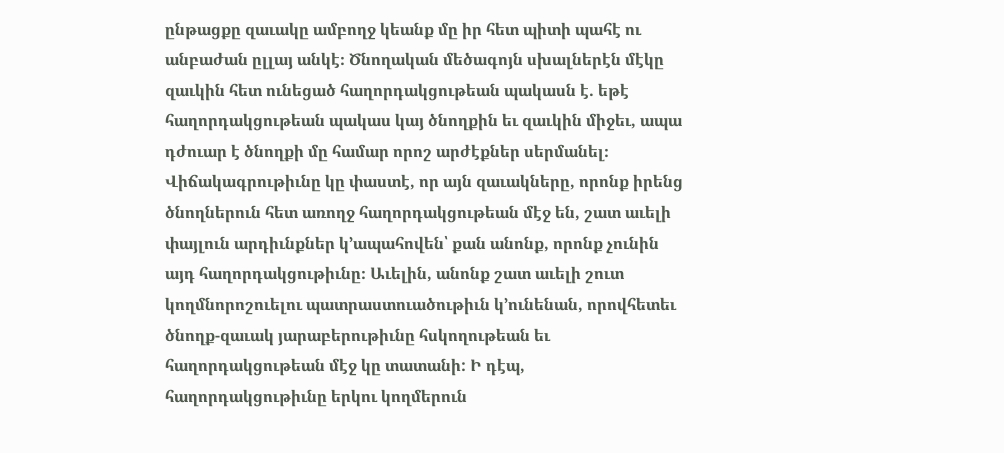ընթացքը զաւակը ամբողջ կեանք մը իր հետ պիտի պահէ ու անբաժան ըլլայ անկէ։ Ծնողական մեծագոյն սխալներէն մէկը զաւկին հետ ունեցած հաղորդակցութեան պակասն է. եթէ հաղորդակցութեան պակաս կայ ծնողքին եւ զաւկին միջեւ, ապա դժուար է ծնողքի մը համար որոշ արժէքներ սերմանել։ Վիճակագրութիւնը կը փաստէ, որ այն զաւակները, որոնք իրենց ծնողներուն հետ առողջ հաղորդակցութեան մէջ են, շատ աւելի փայլուն արդիւնքներ կ՚ապահովեն՝ քան անոնք, որոնք չունին այդ հաղորդակցութիւնը։ Աւելին, անոնք շատ աւելի շուտ կողմնորոշուելու պատրաստուածութիւն կ՚ունենան, որովհետեւ ծնողք-զաւակ յարաբերութիւնը հսկողութեան եւ հաղորդակցութեան մէջ կը տատանի: Ի դէպ, հաղորդակցութիւնը երկու կողմերուն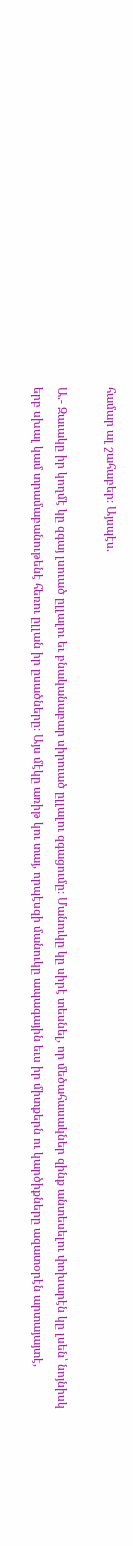համար ալ շահաբեր։ Այսպէս.

Ա.- Զաւակը իր կողմէ կը զգայ լսուած ըլլալու եւ բնականաբար սիրուած ըլլալու զգացումը։ Մանուկը կը սիրէ տեսնել, որ մեծահասակներ զինք անտեսելու փոխարէն կը լսեն՝ նոյնիսկ երբ սխալ կամ տրամաբանութենէ հեռու ըլլան իր ըսածները։ Այս մէկը առիթ կու տայ, որպէսզի մանուկը ապագային եւս իր միտքերն ու կարծիքները ազատօրէն արտայայտէ,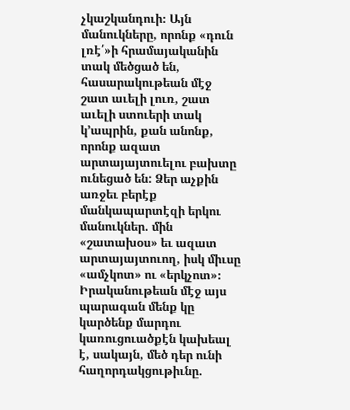չկաշկանդուի։ Այն մանուկները, որոնք «դուն լռէ՛»ի հրամայականին տակ մեծցած են, հասարակութեան մէջ շատ աւելի լուռ, շատ աւելի ստուերի տակ կ՚ապրին, քան անոնք, որոնք ազատ արտայայտուելու բախտը ունեցած են: Ձեր աչքին առջեւ բերէք մանկապարտէզի երկու մանուկներ. մին «շատախօս» եւ ազատ արտայայտուող, իսկ միւսը «ամչկոտ» ու «երկչոտ»։ Իրականութեան մէջ այս պարագան մենք կը կարծենք մարդու կառուցուածքէն կախեալ է, սակայն, մեծ դեր ունի հաղորդակցութիւնը.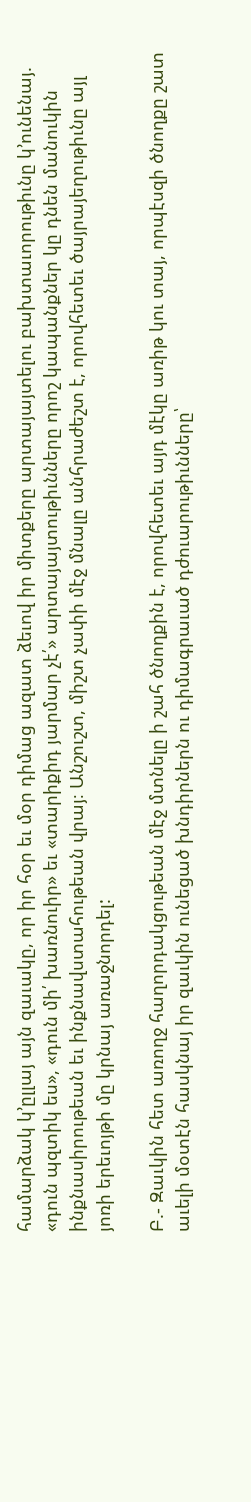համարձակ կ՚ըլլայ այն զաւակը, որ իր հօր եւ մօր դիմաց ազատ ձեւով իր միտքերը արտայայտելու բախտաւորութիւնը կ՚ունենայ. «դուն պզտիկ ես», «դուն մի՛ խառնուիր» եւ «տարիքիդ յարմար չէ՛» արտայայտութիւնները որոշ կապանքներ կը դնեն մանուկին ինքնասիրութեան եւ ինքնավստահութեան վրայ։ Անշուշտ, միշտ չափի մէջ մնալը անհրաժեշտ է, որովհետեւ ծայրայեղութիւնը այլ յոռի երեւոյթի մը կրնայ առաջնորդել:

Բ.- Զաւկին հետ առողջ հաղորդակցութեան մէջ մտնելը ի շահ ծնողքին է, որովհետեւ այդ մէկը առիթ կու տայ, որպէսզի ծնողքը շատ աւելի մօտէն հասկնայ իր զաւկին ունեցած խնդիրներն ու դիմագրաւած դժուարութիւնները՝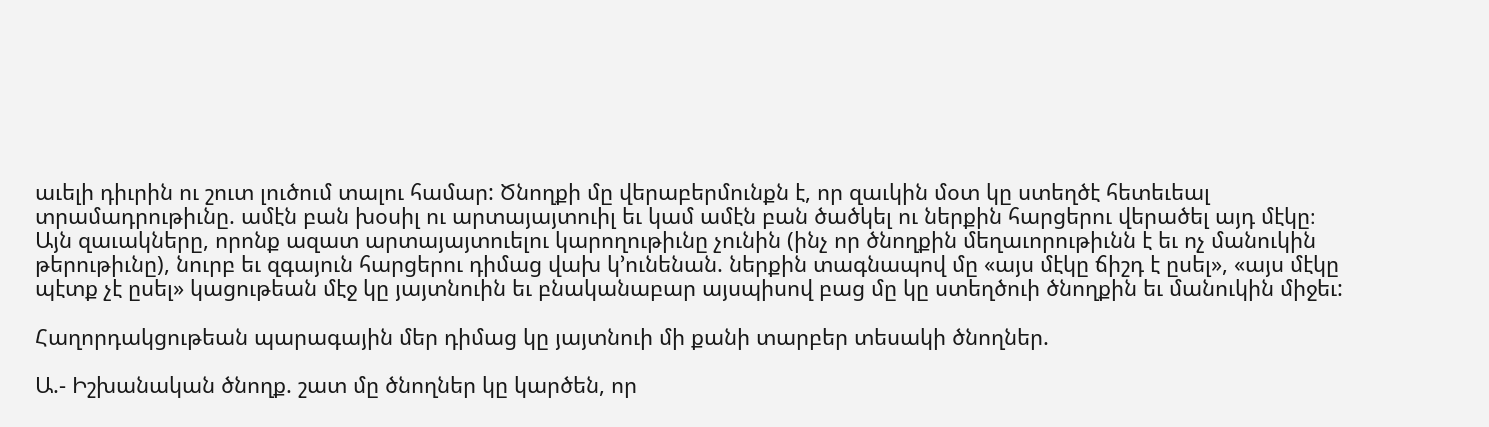աւելի դիւրին ու շուտ լուծում տալու համար: Ծնողքի մը վերաբերմունքն է, որ զաւկին մօտ կը ստեղծէ հետեւեալ տրամադրութիւնը. ամէն բան խօսիլ ու արտայայտուիլ եւ կամ ամէն բան ծածկել ու ներքին հարցերու վերածել այդ մէկը։ Այն զաւակները, որոնք ազատ արտայայտուելու կարողութիւնը չունին (ինչ որ ծնողքին մեղաւորութիւնն է եւ ոչ մանուկին թերութիւնը), նուրբ եւ զգայուն հարցերու դիմաց վախ կ՚ունենան. ներքին տագնապով մը «այս մէկը ճիշդ է ըսել», «այս մէկը պէտք չէ ըսել» կացութեան մէջ կը յայտնուին եւ բնականաբար այսպիսով բաց մը կը ստեղծուի ծնողքին եւ մանուկին միջեւ:

Հաղորդակցութեան պարագային մեր դիմաց կը յայտնուի մի քանի տարբեր տեսակի ծնողներ.

Ա.- Իշխանական ծնողք. շատ մը ծնողներ կը կարծեն, որ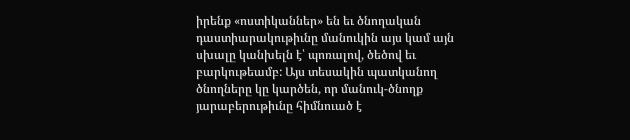իրենք «ոստիկաններ» են եւ ծնողական դաստիարակութիւնը մանուկին այս կամ այն սխալը կանխելն է՝ պոռալով, ծեծով եւ բարկութեամբ: Այս տեսակին պատկանող ծնողները կը կարծեն, որ մանուկ-ծնողք յարաբերութիւնը հիմնուած է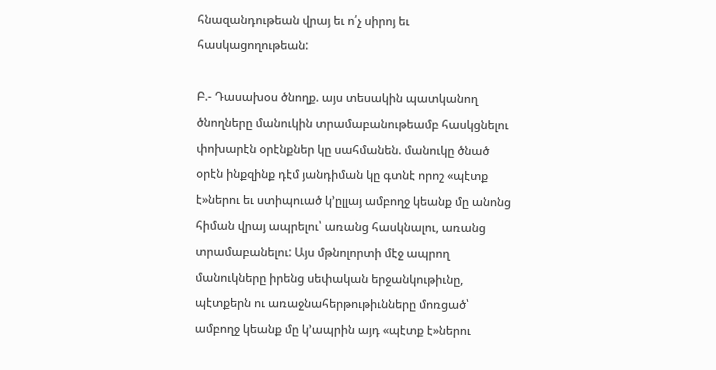հնազանդութեան վրայ եւ ո՛չ սիրոյ եւ հասկացողութեան:

Բ.- Դասախօս ծնողք. այս տեսակին պատկանող ծնողները մանուկին տրամաբանութեամբ հասկցնելու փոխարէն օրէնքներ կը սահմանեն. մանուկը ծնած օրէն ինքզինք դէմ յանդիման կը գտնէ որոշ «պէտք է»ներու եւ ստիպուած կ՚ըլլայ ամբողջ կեանք մը անոնց հիման վրայ ապրելու՝ առանց հասկնալու, առանց տրամաբանելու: Այս մթնոլորտի մէջ ապրող մանուկները իրենց սեփական երջանկութիւնը, պէտքերն ու առաջնահերթութիւնները մոռցած՝ ամբողջ կեանք մը կ՚ապրին այդ «պէտք է»ներու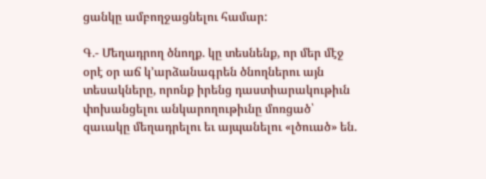ցանկը ամբողջացնելու համար:

Գ.- Մեղադրող ծնողք. կը տեսնենք, որ մեր մէջ օրէ օր աճ կ՚արձանագրեն ծնողներու այն տեսակները, որոնք իրենց դաստիարակութիւն փոխանցելու անկարողութիւնը մոռցած՝ զաւակը մեղադրելու եւ այպանելու «լծուած» են.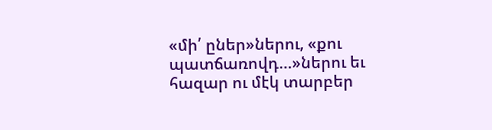«մի՛ ըներ»ներու, «քու պատճառովդ…»ներու եւ հազար ու մէկ տարբեր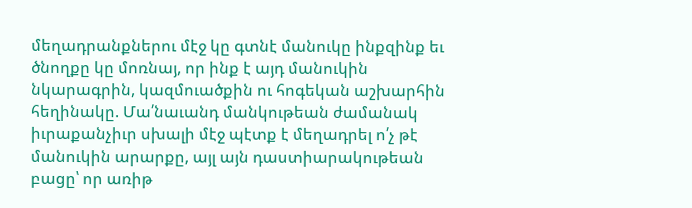մեղադրանքներու մէջ կը գտնէ մանուկը ինքզինք եւ ծնողքը կը մոռնայ, որ ինք է այդ մանուկին նկարագրին, կազմուածքին ու հոգեկան աշխարհին հեղինակը. Մա՛նաւանդ մանկութեան ժամանակ իւրաքանչիւր սխալի մէջ պէտք է մեղադրել ո՛չ թէ մանուկին արարքը, այլ այն դաստիարակութեան բացը՝ որ առիթ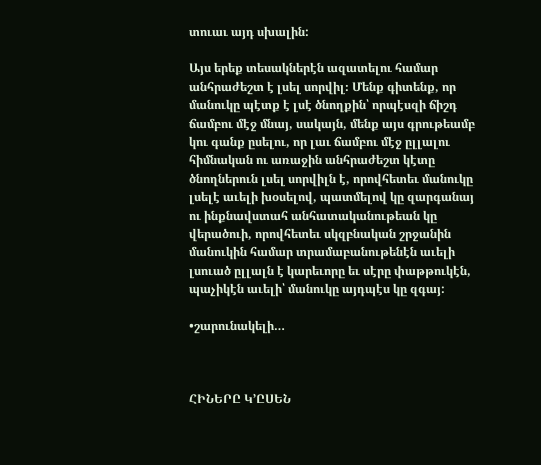տուաւ այդ սխալին:

Այս երեք տեսակներէն ազատելու համար անհրաժեշտ է լսել սորվիլ։ Մենք գիտենք, որ մանուկը պէտք է լսէ ծնողքին՝ որպէսզի ճիշդ ճամբու մէջ մնայ, սակայն, մենք այս գրութեամբ կու գանք ըսելու, որ լաւ ճամբու մէջ ըլլալու հիմնական ու առաջին անհրաժեշտ կէտը ծնողներուն լսել սորվիլն է, որովհետեւ մանուկը լսելէ աւելի խօսելով, պատմելով կը զարգանայ ու ինքնավստահ անհատականութեան կը վերածուի, որովհետեւ սկզբնական շրջանին մանուկին համար տրամաբանութենէն աւելի լսուած ըլլալն է կարեւորը եւ սէրը փաթթուկէն, պաչիկէն աւելի՝ մանուկը այդպէս կը զգայ:

•շարունակելի…



ՀԻՆԵՐԸ Կ՚ԸՍԵՆ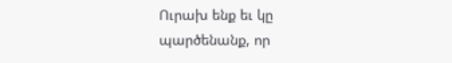Ուրախ ենք եւ կը պարծենանք, որ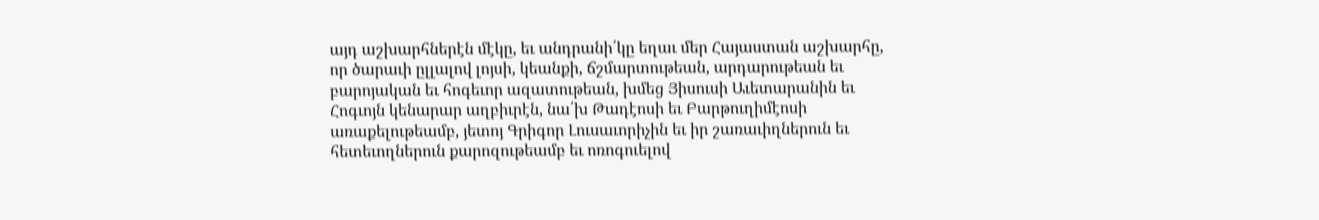այդ աշխարհներէն մէկը, եւ անդրանի՛կը եղաւ մեր Հայաստան աշխարհը, որ ծարաւի ըլլալով լոյսի, կեանքի, ճշմարտութեան, արդարութեան եւ բարոյական եւ հոգեւոր ազատութեան, խմեց Յիսուսի Աւետարանին եւ Հոգւոյն կենարար աղբիւրէն, նա՛խ Թադէոսի եւ Բարթուղիմէոսի առաքելութեամբ, յետոյ Գրիգոր Լուսաւորիչին եւ իր շառաւիղներուն եւ հետեւողներուն քարոզութեամբ եւ ոռոգուելով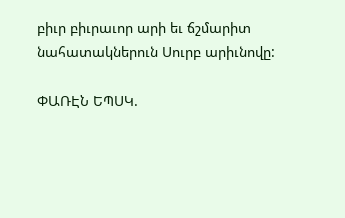բիւր բիւրաւոր արի եւ ճշմարիտ նահատակներուն Սուրբ արիւնովը:

ՓԱՌԷՆ ԵՊՍԿ.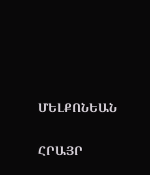ՄԵԼՔՈՆԵԱՆ

ՀՐԱՅՐ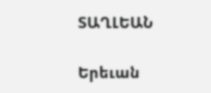ՏԱՂԼԵԱՆ

Երեւան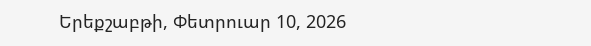Երեքշաբթի, Փետրուար 10, 2026